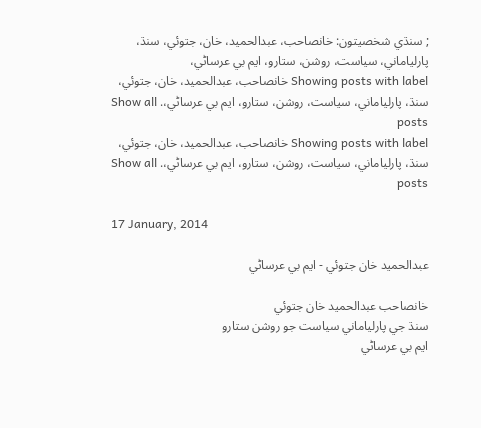; سنڌي شخصيتون: خانصاحب، عبدالحميد، خان، جتوئي، سنڌ، پارلياماني، سياست، روشن، ستارو، ايم بي عرساڻي،
Showing posts with label خانصاحب، عبدالحميد، خان، جتوئي، سنڌ، پارلياماني، سياست، روشن، ستارو، ايم بي عرساڻي،. Show all posts
Showing posts with label خانصاحب، عبدالحميد، خان، جتوئي، سنڌ، پارلياماني، سياست، روشن، ستارو، ايم بي عرساڻي،. Show all posts

17 January, 2014

عبدالحميد خان جتوئي - ايم بي عرساڻي

خانصاحب عبدالحميد خان جتوئي
سنڌ جي پارلياماني سياست جو روشن ستارو
ايم بي عرساڻي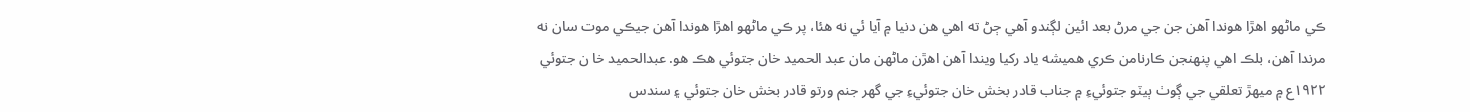ڪي ماڻهو اهڙا هوندا آهن جن جي مرڻ بعد ائين لڳندو آهي ڄڻ ته اهي هن دنيا ۾ آيا ئي نه هئا، پر ڪي ماڻهو اهڙا هوندا آهن جيڪي موت سان نه مرندا آهن، بلڪ اهي پنهنجن ڪارنامن ڪري هميشه ياد رکيا ويندا آهن اهڙن ماڻهن مان عبد الحميد خان جتوئي هڪ هو. عبدالحميد خا ن جتوئي ۱۹۲۲ع ۾ ميهڙ تعلقي جي ڳوٺ ٻيٽو جتوئيءِ ۾ جناب قادر بخش خان جتوئيءِ جي گهر جنم ورتو قادر بخش خان جتوئي ۽ سندس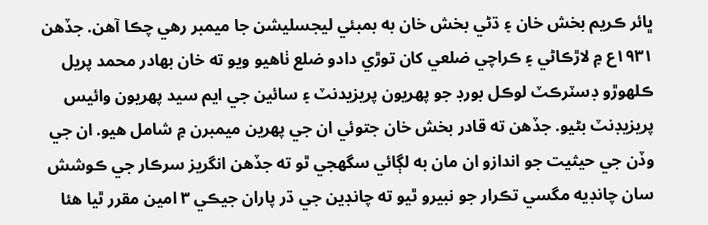ڀائر ڪريم بخش خان ۽ ڌڻي بخش خان به بمبئي ليجسليشن جا ميمبر رهي چڪا آهن. جڏهن ۱۹۳۱ع ۾ لاڙڪاڻي ۽ ڪراچي ضلعي کان توڙي دادو ضلع ٺاهيو ويو ته خان بهادر محمد پريل ڪلهوڙو ڊسٽرڪٽ لوڪل بورڊ جو پهريون پريزيدنٽ ۽ سائين جي ايم سيد پهريون وائيس پريزيڊنٽ بڻيو. جڏهن ته قادر بخش خان جتوئي ان جي پهرين ميمبرن ۾ شامل هيو. ان جي وڏن جي حيثيت جو اندازو ان مان به لڳائي سگهجي ٿو ته جڏهن انگريز سرڪار جي ڪوشش سان چانڊيه مگسي تڪرار جو نبيرو ٿيو ته چانڊين جي ڌر پاران جيڪي ۳ امين مقرر ٿيا هئا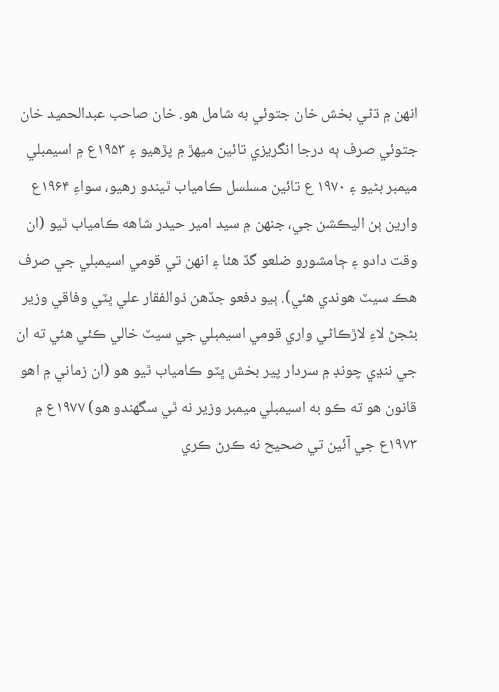انهن ۾ ڌڻي بخش خان جتوئي به شامل هو. خان صاحب عبدالحميد خان جتوئي صرف ٻه درجا انگريزي تائين ميهڙ ۾ پڙهيو ۽ ۱۹۵۳ع ۾ اسيمبلي ميمبر بڻيو ۽ ۱۹۷۰ ع تائين مسلسل ڪامياب ٿيندو رهيو، سواءِ ۱۹۶۴ع وارين ٻن اليڪشن جي، جنهن ۾ سيد امير حيدر شاهه ڪامياب ٿيو (ان وقت دادو ۽ ڄامشورو ضلعو گڏ هئا ۽ انهن تي قومي اسيمبلي جي صرف هڪ سيٽ هوندي هئي). ٻيو دفعو جڏهن ذوالفقار علي ڀٽي وفاقي وزير بڻجڻ لاءِ لاڙڪاڻي واري قومي اسيمبلي جي سيٽ خالي ڪئي هئي ته ان جي ننڍي چونڊ ۾ سردار پير بخش ڀٽو ڪامياب ٿيو هو (ان زماني ۾ اهو قانون هو ته ڪو به اسيمبلي ميمبر وزير نه ٿي سگهندو هو) ۱۹۷۷ع ۾ ۱۹۷۳ع جي آئين تي صحيح نه ڪرڻ ڪري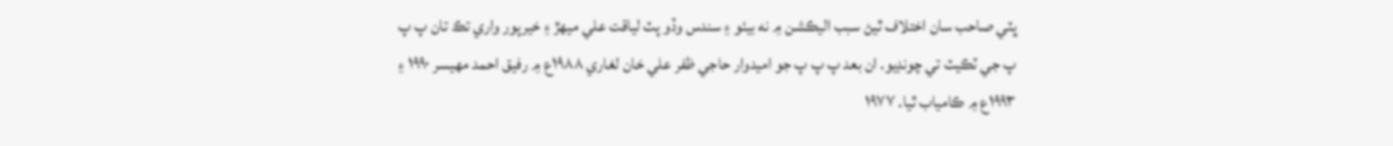ڀٽي صاحب سان اختلاف ٿيڻ سبب اليڪشن ۾ نه بيٺو ۽ سندس وڏو پٽ لياقت علي ميهڙ ۽ خيرپور واري تڪ تان پ پ پ جي ٽڪيٽ تي چونڊيو. ان بعد پ پ پ جو اميدوار حاجي ظفر علي خان لغاري ۱۹۸۸ع ۾ رفيق احمد مهيسر ۱۹۹۰ ۽ ۱۹۹۳ع ۾ ڪامياب ٿيا. ۱۹۷۷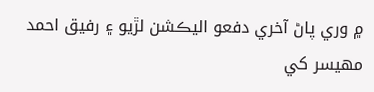۾ وري پاڻ آخري دفعو اليڪشن لڙيو ۽ رفيق احمد مهيسر کي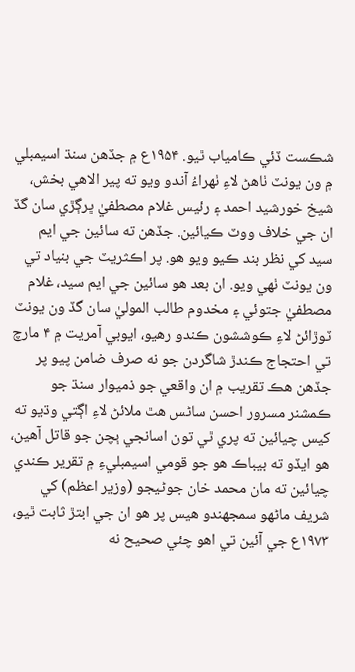شڪست ڏئي ڪامياب ٿيو. ۱۹۵۴ع ۾ جڏهن سنڌ اسيمبلي ۾ ون يونٽ ٺاهڻ لاءِ ٺهراءُ آندو ويو ته پير الاهي بخش، شيخ خورشيد احمد ۽ رئيس غلام مصطفيٰ ڀرڳڙي سان گڏ ان جي خلاف ووٽ ڪيائين. جڏهن ته سائين جي ايم سيد کي نظر بند ڪيو ويو هو. پر اڪثريٽ جي بنياد تي ون يونٽ ٺهي ويو. ان بعد هو سائين جي ايم سيد، غلام مصطفيٰ جتوئي ۽ مخدوم طالب الموليٰ سان گڏ ون يونٽ ٽوڙائڻ لاءِ ڪوششون ڪندو رهيو، ايوبي آمريت ۾ ۴ مارچ تي احتجاج ڪندڙ شاگردن جو نه صرف ضامن پيو پر جڏهن هڪ تقريب ۾ ان واقعي جو ذميوار سنڌ جو ڪمشنر مسرور احسن ساڻس هٿ ملائڻ لاءِ اڳتي وڌيو ته کيس چيائين ته پري ٿي تون اسانجي ٻچن جو قاتل آهين، هو ايڏو ته بيباڪ هو جو قومي اسيمبليءِ ۾ تقرير ڪندي چيائين ته مان محمد خان جوڻيجو (وزير اعظم) کي شريف ماڻهو سمجهندو هيس پر هو ان جي ابتڙ ثابت ٿيو، ۱۹۷۳ع جي آئين تي اهو چئي صحيح نه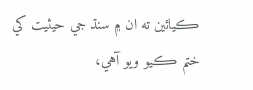ڪيائين ته ان ۾ سنڌ جي حيثيت کي ختم ڪيو ويو آهي،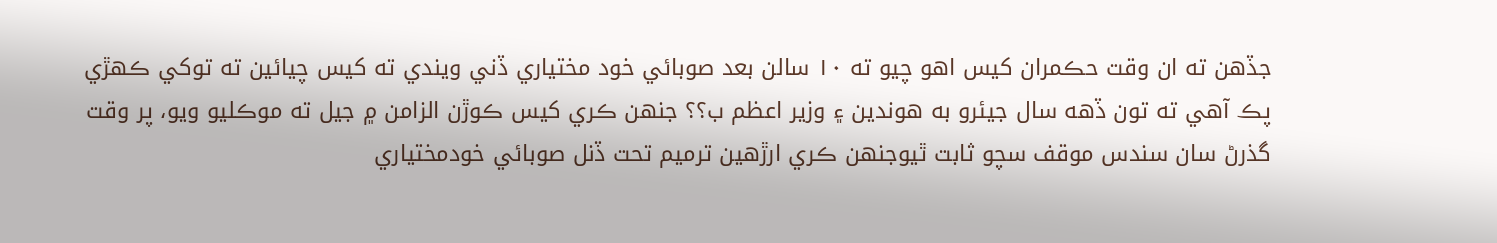جڏهن ته ان وقت حڪمران کيس اهو چيو ته ۱۰ سالن بعد صوبائي خود مختياري ڏني ويندي ته کيس چيائين ته توکي ڪهڙي پڪ آهي ته تون ڏهه سال جيئرو به هوندين ۽ وزير اعظم ب؟؟ جنهن ڪري کيس ڪوڙن الزامن ۾ جيل ته موڪليو ويو، پر وقت گذرڻ سان سندس موقف سچو ثابت ٿيوجنهن ڪري ارڙهين ترميم تحت ڏنل صوبائي خودمختياري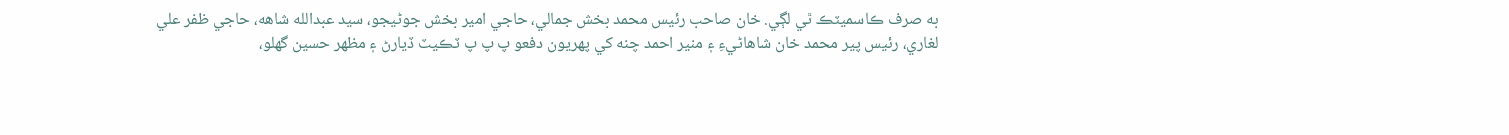به صرف ڪاسميٽڪ ٿي لڳي. خان صاحب رئيس محمد بخش جمالي، حاجي امير بخش جوڻيجو، سيد عبدالله شاهه، حاجي ظفر علي لغاري، رئيس پير محمد خان شاهاڻيءِ ۽ منير احمد چنه کي پهريون دفعو پ پ پ ٽڪيٽ ڏيارڻ ۽ مظهر حسين گهلو،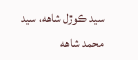سيد ڪوڙل شاهه، سيد محمد شاهه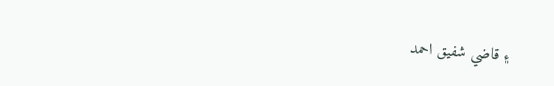۽ قاضي شفيق احمد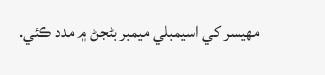مهيسر کي اسيمبلي ميمبر بڻجڻ ۾ مدد ڪئي.